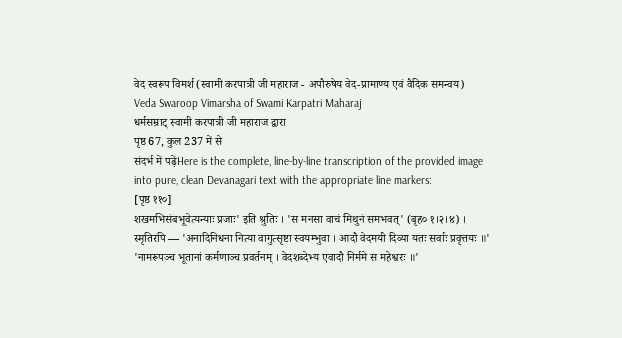वेद स्वरूप विमर्श (स्वामी करपात्री जी महाराज - अपौरुषेय वेद-प्रामाण्य एवं वैदिक समन्वय)
Veda Swaroop Vimarsha of Swami Karpatri Maharaj
धर्मसम्राट् स्वामी करपात्री जी महाराज द्वारा
पृष्ठ 67, कुल 237 में से
संदर्भ में पढ़ेंHere is the complete, line-by-line transcription of the provided image into pure, clean Devanagari text with the appropriate line markers:
[पृष्ठ ११०]
शखमभिसंबभूवेत्यन्याः प्रजाः' इति श्रुतिः । 'स मनसा वाचं मिथुनं समभवत्' (बृह० १।२।४) । स्मृतिरपि — 'अनादिनिधना नित्या वागुत्सृष्टा स्वयम्भुवा । आदौ वेदमयी दिव्या यतः सर्वाः प्रवृत्तयः ॥' 'नामरूपञ्च भूतानां कर्मणाञ्च प्रवर्तनम् । वेदशब्देभ्य एवादौ निर्ममे स महेश्वरः ॥'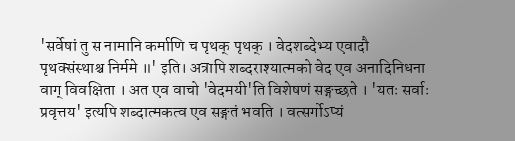'सर्वेषां तु स नामानि कर्माणि च पृथक् पृथक् । वेदशब्देभ्य एवादौ पृथक्संस्थाश्च निर्ममे ॥' इति। अत्रापि शब्दराश्यात्मको वेद एव अनादिनिधना वाग् विवक्षिता । अत एव वाचो 'वेदमयी'ति विशेषणं सङ्गच्छते । 'यतः सर्वाः प्रवृत्तय' इत्यपि शब्दात्मकत्व एव सङ्गतं भवति । वत्सर्गोऽप्यं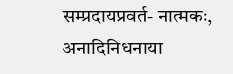सम्प्रदायप्रवर्त- नात्मकः, अनादिनिधनाया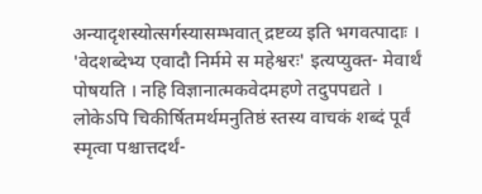अन्यादृशस्योत्सर्गस्यासम्भवात् द्रष्टव्य इति भगवत्पादाः । 'वेदशब्देभ्य एवादौ निर्ममे स महेश्वरः' इत्यप्युक्त- मेवार्थं पोषयति । नहि विज्ञानात्मकवेदमहणे तदुपपद्यते । लोकेऽपि चिकीर्षितमर्थमनुतिष्ठं स्तस्य वाचकं शब्दं पूर्वं स्मृत्वा पश्चात्तदर्थं-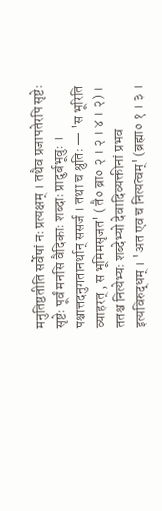मनुतिष्ठतीति सर्वेषां नः प्रत्यक्षम् । तथैव प्रजापतेरपि सृष्टेः सृष्टेः पूर्वं मनसि वैदिकाः शब्दाः प्रादुर्बभूवुः । पश्चात्तदनुगतानर्थान् ससर्ज । तथा च श्रुतिः — 'स भूरिति व्याहरत् , स भूमिमसृजत' ( तै० ब्रा० २ । २ । ४ । २) । ततश्च नित्येभ्यः शब्देभ्यो देवादिव्यक्तीनां प्रभव इत्यविरुद्धम् । 'अत एव च नित्यत्वम्' (ब्रह्मा० १ । ३ ।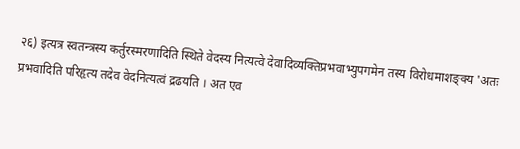२६) इत्यत्र स्वतन्त्रस्य कर्तुरस्मरणादिति स्थिते वेदस्य नित्यत्वे देवादिव्यक्तिप्रभवाभ्युपगमेन तस्य विरोधमाशङ्क्य 'अतः प्रभवादिति परिहृत्य तदेव वेदनित्यत्वं द्रढयति । अत एव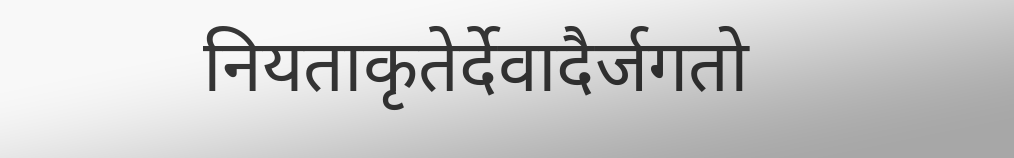नियताकृतेर्देवादैर्जगतो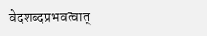वेदशब्दप्रभवत्वात्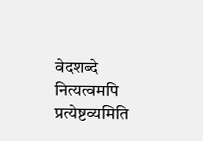वेदशब्दे नित्यत्वमपि प्रत्येष्टव्यमिति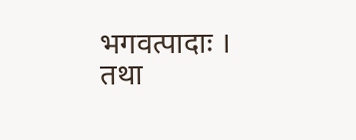भगवत्पादाः । तथा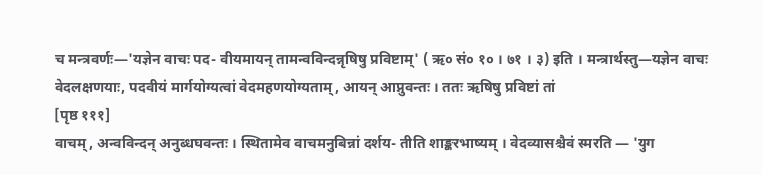च मन्त्रवर्णः—'यज्ञेन वाचः पद- वीयमायन् तामन्वविन्दन्नृषिषु प्रविष्टाम्' ( ऋ० सं० १० । ७१ । ३) इति । मन्त्रार्थस्तु—यज्ञेन वाचः वेदलक्षणयाः, पदवीयं मार्गयोग्यत्वां वेदमहणयोग्यताम्, आयन् आप्नुवन्तः । ततः ऋषिषु प्रविष्टां तां
[पृष्ठ १११]
वाचम्, अन्वविन्दन् अनुब्धघवन्तः । स्थितामेव वाचमनुबिन्नां दर्शय- तीति शाङ्करभाष्यम् । वेदव्यासश्चैवं स्मरति — 'युग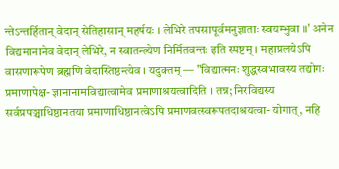न्तेऽन्तर्हितान् वेदान् सेतिहासान् महर्षयः । लेभिरे तपसापूर्वमनुज्ञाताः स्वयम्भुवा ॥' अनेन विद्यमानानेव वेदान् लेभिरे, न स्वातन्त्र्येण निर्मितवन्तः इति स्पष्टम् । महाप्रलयेऽपि वासणारूपेण ब्रह्मणि वेदास्तिष्ठन्त्येव । यदुक्तम् — "विद्यात्मनः शुद्धस्वभावस्य तद्योगः प्रमाणापेक्ष- ज्ञानानामविद्यात्वामेव प्रमाणाश्रयत्वादिति । तन्न; निरविद्यस्य सर्वप्रपञ्चाधिष्ठानतया प्रमाणाधिष्ठानत्वेऽपि प्रमाणवत्स्वरूपतदाश्रयत्वा- योगात्, नहि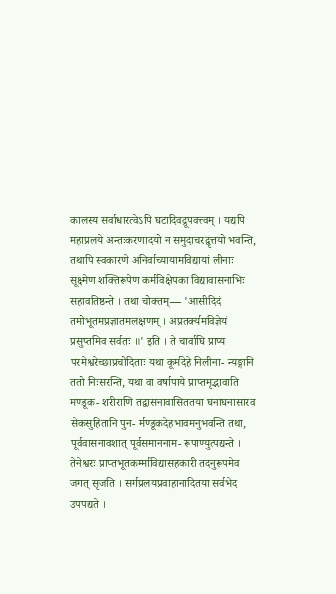कालस्य सर्वाधारत्वेऽपि घटादिवद्रूपवत्त्वम् । यद्यपि महाप्रलये अन्तःकरणादयो न समुदाचरद्वृत्तयो भवन्ति, तथापि स्वकारणे अनिर्वाच्यायामविद्यायां लीनाः सूक्ष्मेण शक्तिरूपेण कर्मविक्षेपका विद्यावासनाभिः सहावतिष्ठन्ते । तथा चोक्तम्— 'आसीदिदं तमोभूतमप्रज्ञातमलक्षणम् । अप्रतर्क्यमविज्ञेयं प्रसुप्तमिव सर्वतः ॥' इति । ते चार्वाघि प्राप्य परमेश्वरेच्छाप्रचोदिताः यथा कूर्मदेहे निलीना- न्यङ्गानि ततो निःसरन्ति, यथा वा वर्षापाये प्राप्तमृद्भावाति मण्डूक- शरीराणि तद्वासनावासिततया घनाघनासारव सेकसुहितानि पुन- र्मण्डूकदेहभावमनुभवन्ति तथा, पूर्ववासनावशात् पूर्वसमाननाम- रूपाण्युत्पद्यन्ते । तेनेश्वरः प्राप्तभूतकर्म्माविद्यासहकारी तदनुरूपमेव जगत् सृजति । सर्गप्रलयप्रवाहानादितया सर्वभेद उपपद्यते ।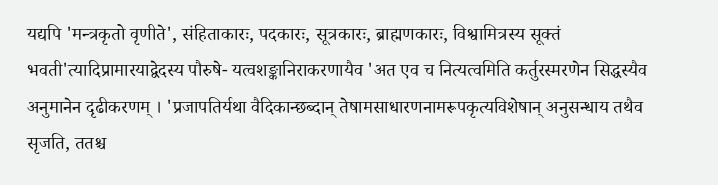यद्यपि 'मन्त्रकृतो वृणीते', संहिताकारः, पदकारः, सूत्रकारः, ब्राह्मणकारः, विश्वामित्रस्य सूक्तं भवती'त्यादिप्रामारयाद्वेदस्य पौरुषे- यत्वशङ्कानिराकरणायैव 'अत एव च नित्यत्वमिति कर्तुरस्मरणेन सिद्धस्यैव अनुमानेन दृढीकरणम् । 'प्रजापतिर्यथा वैदिकान्छब्दान् तेषामसाधारणनामरूपकृत्यविशेषान् अनुसन्धाय तथैव सृजति, ततश्च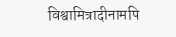विश्वामित्रादीनामपि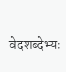वेदशब्देभ्यः